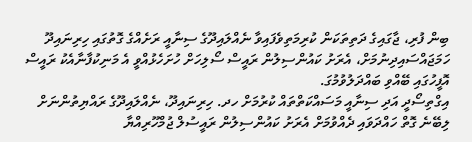ބިން ފުރި، ޖާގައިގެ ދަތިތަކަން ކުރިމަތިވެފައިވާ ނެއްލައިދޫގެ ސިނާއީ ރަށެއްގެ ގޮތުގައި ހިރިނައިދޫ ހަމަޖައްސައިދިނުމަށް، އެރަށު ކައުންސިލުން ރައީސް ސޯލިހަށް ހުށަހެޅުއްވީ އެ މަނިކުފާނާއެކު ރައީސް އޮފީހުގައި ބޭއްވި ބައްދަލުވުމުގަ.
އިގްތިސޯދީ އަދި ސިނާއީ މަސައްކަތްތައް ކުރުމަށް ހދ. ހިރިނައިދޫ، ނެއްލައިދޫގެ ރައްޔިތުންނަށް ލިބޭނެ ގޮތް ހައްދަވައި ދެއްވުމަށް އެރަށު ކައުންސިލުން ރައީސުލް ޖުމްހޫރިއްޔާ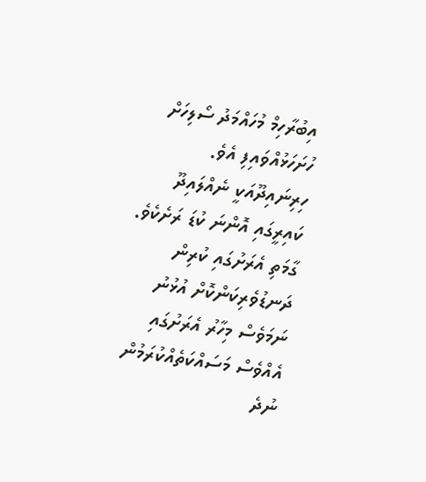އިބުރާހިމް މުހައްމަދު ސޯލިހަށް ހުށަހަޅުއްވައިފި އެވެ.
ހިރިނައިދޫއަކީ ނެއްލައިދޫ ކައިރީގައި އޮންނަ ކުޑަ ރަށެކެވެ. ގާމަތި އެރަށުގައި ކުރިން ދަނޑުވެރިކަންކޮށް އުޅުނު ނަމަވެސް މިހާރު އެރަށުގައި އެއްވެސް މަސައްކަތެއްކުރަމުން ނުދެ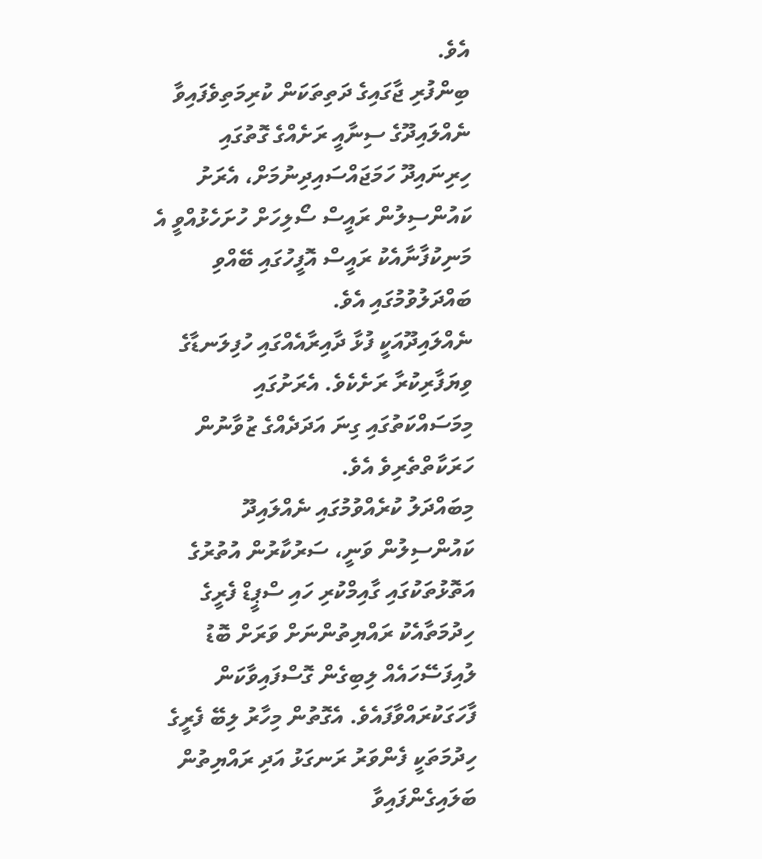އެވެ.
ބިންފުރި ޖާގައިގެ ދަތިތަކަން ކުރިމަތިވެފައިވާ ނެއްލައިދޫގެ ސިނާއީ ރަށެއްގެ ގޮތުގައި ހިރިނައިދޫ ހަމަޖައްސައިދިނުމަށް، އެރަށު ކައުންސިލުން ރައީސް ސޯލިހަށް ހުށަހެޅުއްވީ އެ މަނިކުފާނާއެކު ރައީސް އޮފީހުގައި ބޭއްވި ބައްދަލުވުމުގައި އެވެ.
ނެއްލައިދޫއަކީ ފުޅާ ދާއިރާއެއްގައި ހުފިލަނޑާގެ ވިޔަފާރިކުރާ ރަށެކެވެ. އެރަށުގައި މިމަސައްކަތުގައި ގިނަ އަދަދެއްގެ ޒުވާނުން ހަރަކާތްތެރިވެ އެވެ.
މިބައްދަލު ކުރެއްވުމުގައި ނެއްލައިދޫ ކައުންސިލުން ވަނީ، ސަރުކާރުން އުތުރުގެ އަތޮޅުތަކުގައި ގާއިމްކުރި ހައި ސްޕީޑް ފެރީގެ ހިދުމަތާއެކު ރައްޔިތުންނަށް ވަރަށް ބޮޑު ލުއިފަސޭހައެއް ލިބިގެން ގޮސްފައިވާކަން ފާހަގަކުރައްވާފައެވެ. އެގޮތުން މިހާރު ލިބޭ ފެރީގެ ހިދުމަތަކީ ފެންވަރު ރަނގަޅު އަދި ރައްޔިތުން ބަލައިގެންފައިވާ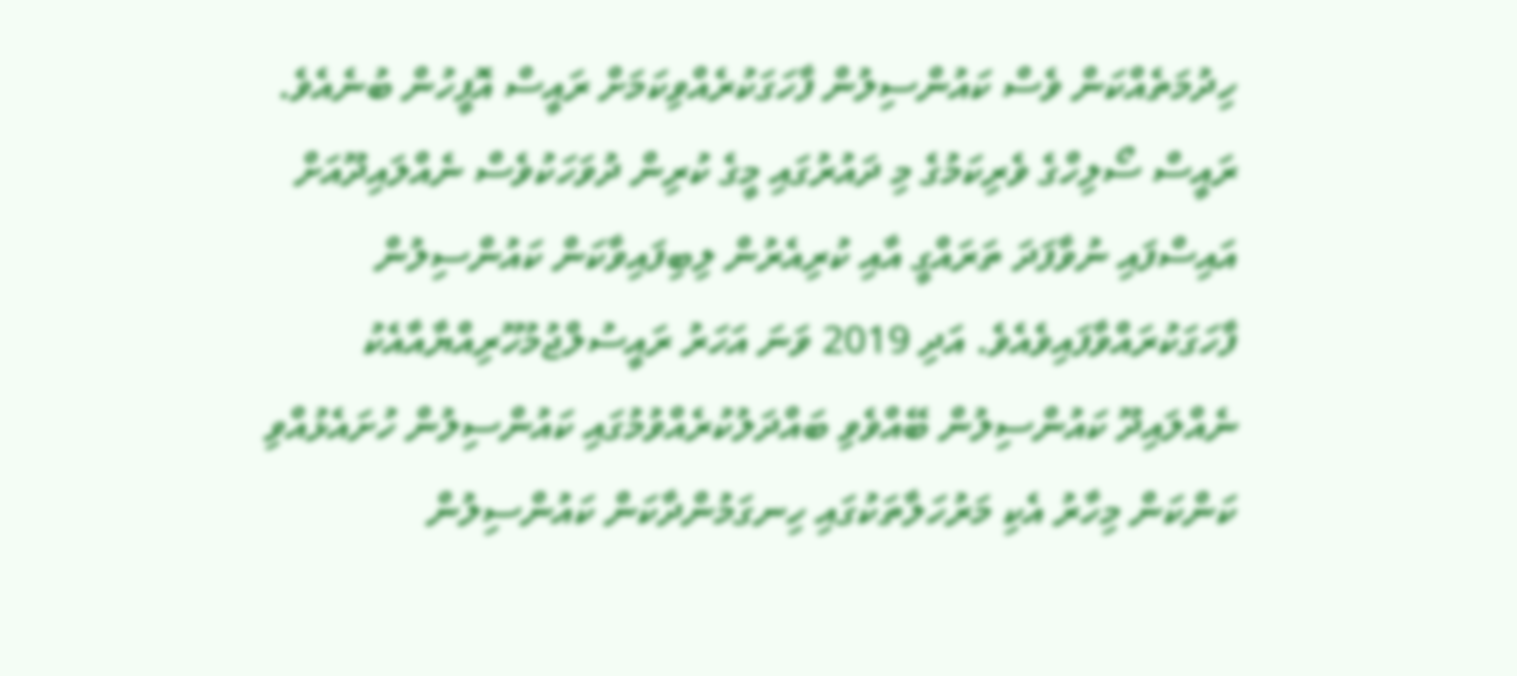ހިދުމަތެއްކަން ވެސް ކައުންސިލުން ފާހަގަކުރެއްވިކަމަށް ރައީސް އޮފީހުން ބުނެއެވެ.
ރައީސް ސޯލިހްގެ ވެރިކަމުގެ މި ދައުރުގައި މީގެ ކުރިން ދުވަހަކުވެސް ނެއްލައިދޫއަށް އައިސްފައި ނުވާފަދަ ތަރައްގީ އާއި ކުރިއެރުން ލިބިފައިވާކަން ކައުންސިލުން ފާހަގަކުރައްވާފައިވެއެވެ. އަދި 2019 ވަނަ އަހަރު ރައީސުލްޖުމުހޫރިއްޔާއާއެކު ނެއްލައިދޫ ކައުންސިލުން ބޭއްވެވި ބައްދަލުކުރެއްވުމުގައި ކައުންސިލުން ހުށައެޅުއްވި ކަންކަން މިހާރު އެކި މަރުހަލާތަކުގައި ހިނގަމުންދާކަން ކައުންސިލުން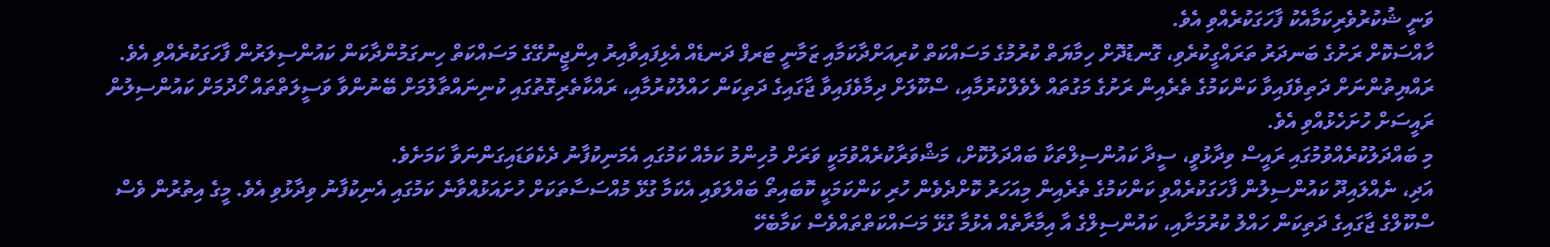ވަނީ ޝުކުރުވެރިކަމާއެކު ފާހަގަކުރެއްވި އެވެ.
ހާއްސަކޮށް ރަށުގެ ބަނދަރު ތަރައްގީކުރެވި، ގޮނޑުދޮށް ހިމާޔަތް ކުރުމުގެ މަސައްކަތް ކުރިއަށްދާކަމާއި ޒަމާނީ ޓަރފް ދަނޑެއް އެޅިފައިވާއިރު އިންޖީނުގޭގެ މަސައްކަތް ހިނގަމުންދާކަން ކައުންސިލަރުން ފާހަގަކުރެއްވި އެވެ.
ރައްޔިތުންނަށް ދަތިވެފައިވާ ކަންކަމުގެ ތެރެއިން ރަށުގެ މަގުތައް ލެވެލްކުރުމާއި، ސްކޫލަށް ދިމާވެފައިވާ ޖާގައިގެ ދަތިކަން ހައްލުކުރުމާއި، ރައްކާތެރިގޮތުގައި ކުނިނައްތާލުމަށް ބޭނުންވާ ވަސީލަތްތައް ހޯދުމަށް ކައުންސިލުން ރައީސަށް ހުށަހެޅުއްވި އެވެ.
މި ބައްދަލުކުރެއްވުމުގައި ރައީސް ވިދާޅުވީ، ސީދާ ކައުންސިލްތަކާ ބައްދަލުކޮށް، މަޝްވަރާކުރެއްވުމަކީ ވަރަށް މުހިންމު ކަމެއް ކަމުގައި އެމަނިކުފާނު ދެކެވަޑައިގަންނަވާ ކަމަށެވެ.
އަދި، ނެއްލައިދޫ ކައުންސިލުން ފާހަގަކުރެއްވި ކަންކަމުގެ ތެރެއިން މިއަހަރު ކޮށްދެވެން ހުރި ކަންކަމަކީ ކޮބައިތޯ ބައްލަވައި އެކަމާ ގުޅޭ މުއްސަސާތަކަށް ހުށައަޅުއްވާނެ ކަމުގައި އެނިކުފާނު ވިދާޅުވި އެވެ. މީގެ އިތުރުން ވެސް ސްކޫލްގެ ޖާގައިގެ ދަތިކަން ހައްލު ކުރުމަށާއި، ކައުންސިލްގެ އާ އިމާރާތެއް އެޅުމާ ގުޅޭ މަސައްކަތްތައްވެސް ކަމާބެހޭ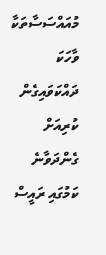މުއައްސަސާތަކާ ވާހަކަ ދައްކަވައިގެން ކުރިއަށް ގެންދަވާނެ ކަމުގައި ރައީސް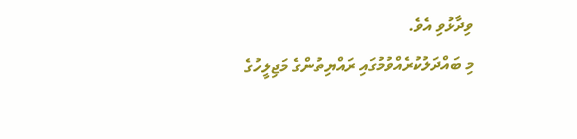ވިދާޅުވި އެވެ.
މި ބައްދަލުކުރެއްވުމުގައި ރައްޔިތުންގެ މަޖިލީހުގެ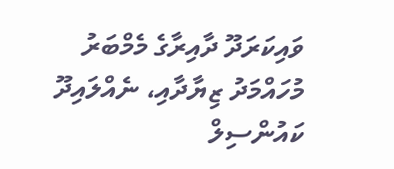ވައިކަރަދޫ ދާއިރާގެ މެމްބަރު މުހައްމަދު ޒިޔާދާއި، ނެއްލައިދޫ ކައުންސިލް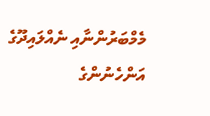މެމްބަރުންނާއި ނެއްލައިދޫގެ އަންހެނުންގެ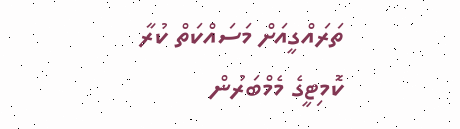ތަރައްގީއަށް މަސައްކަތް ކުރާ ކޮމިޓީގެ މެމްބަރުން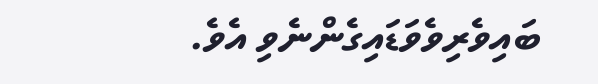ބައިވެރިވެވަޑައިގެންނެވި އެވެ.